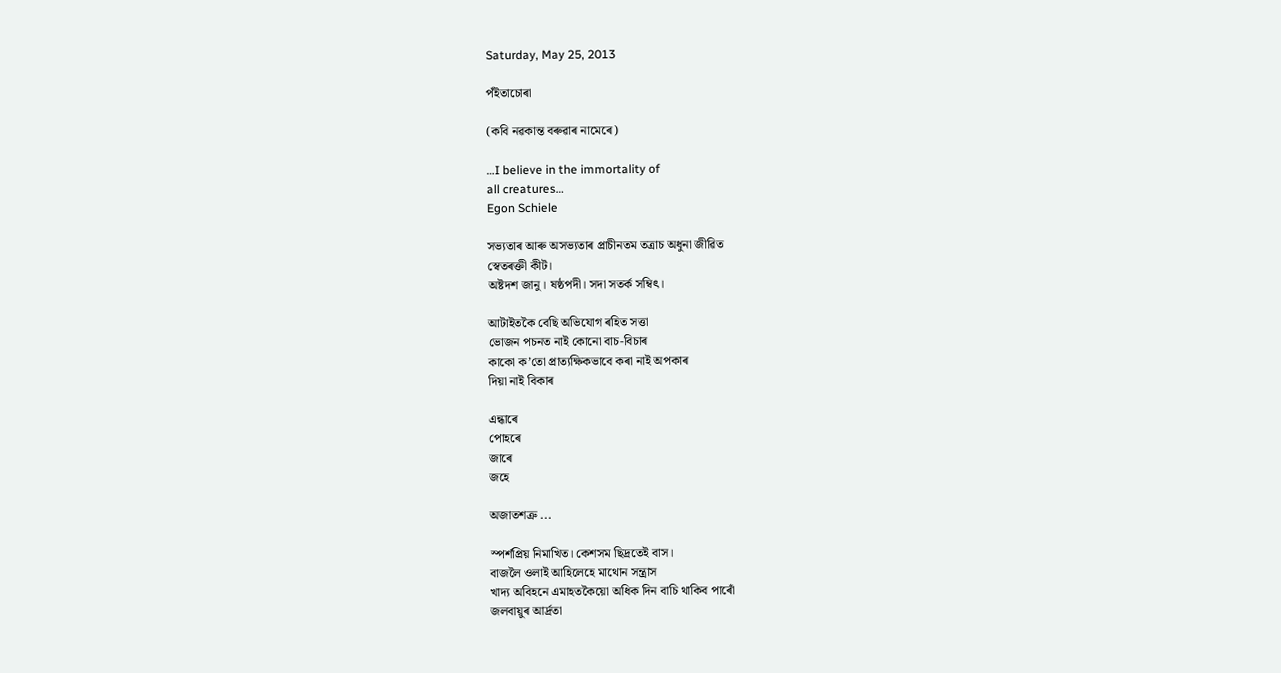Saturday, May 25, 2013

পঁইতাচোৰা

(কবি নৱকান্ত বৰুৱাৰ নামেৰে)

…I believe in the immortality of
all creatures…
Egon Schiele

সভ্যতাৰ আৰু অসভ্যতাৰ প্রাচীনতম তত্রাচ অধুনা জীৱিত
স্বেতৰক্তী কীট।
অষ্টদশ জানু। ষষ্ঠপদী। সদা সতর্ক সম্বিৎ।

আটাইতকৈ বেছি অভিযোগ ৰহিত সত্তা
ভোজন পচনত নাই কোনো বাচ-বিচাৰ
কাকো ক’তো প্রাত্যক্ষিকভাবে কৰা নাই অপকাৰ
দিয়া নাই বিকাৰ

এন্ধাৰে
পোহৰে
জাৰে
জহে

অজাতশত্রু ...

স্পর্শপ্রিয় নিমাখিত। কেশসম ছিদ্রতেই বাস।
বাজলৈ ওলাই আহিলেহে মাথোন সন্ত্রাস
খাদ্য অবিহনে এমাহতকৈয়ো অধিক দিন বাচি থাকিব পাৰোঁ
জলবায়ুৰ আর্দ্রতা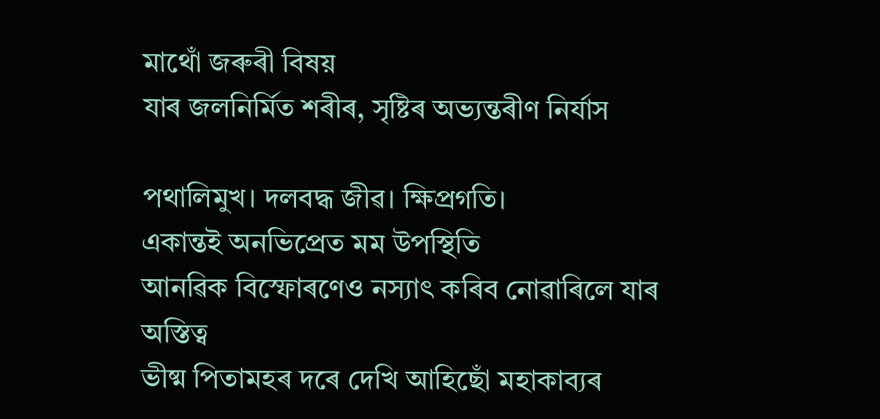মাথোঁ জৰুৰী বিষয়
যাৰ জলনির্মিত শৰীৰ, সৃষ্টিৰ অভ্যন্তৰীণ নির্যাস

পথালিমুখ। দলবদ্ধ জীৱ। ক্ষিপ্রগতি।
একান্তই অনভিপ্রেত মম উপস্থিতি
আনৱিক বিস্ফোৰণেও নস্যাৎ কৰিব নোৱাৰিলে যাৰ অস্তিত্ব
ভীষ্ম পিতামহৰ দৰে দেখি আহিছোঁ মহাকাব্যৰ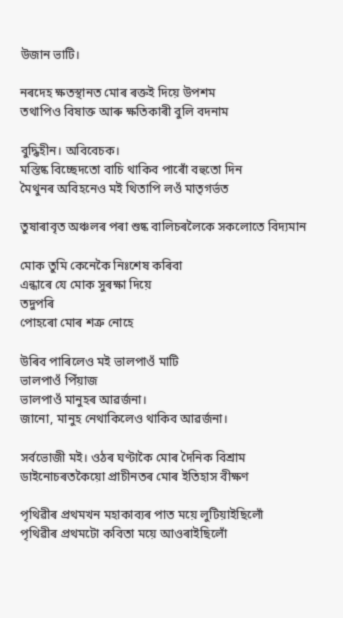উজান ভাটি।

নৰদেহ ক্ষতস্থানত মোৰ ৰক্তই দিয়ে উপশম
তথাপিও বিষাক্ত আৰু ক্ষতিকাৰী বুলি বদনাম

বুদ্ধিহীন। অবিবেচক।
মস্তিষ্ক বিচ্ছেদতো বাচি থাকিব পাৰোঁ বহুতো দিন
মৈথুনৰ অবিহনেও মই থিতাপি লওঁ মাতৃগর্ভত

তুষাৰাবৃত অঞ্চলৰ পৰা শুষ্ক বালিচৰলৈকে সকলোতে বিদ্যমান

মোক তুমি কেনেকৈ নিঃশেষ কৰিবা
এন্ধাৰে যে মোক সুৰক্ষা দিয়ে
তদুপৰি
পোহৰো মোৰ শত্রু নোহে

উৰিব পাৰিলেও মই ভালপাওঁ মাটি
ভালপাওঁ পিঁয়াজ
ভালপাওঁ মানুহৰ আৱর্জনা।
জানো, মানুহ নেথাকিলেও থাকিব আৱর্জনা।

সর্বভোজী মই। ওঠৰ ঘণ্টাকৈ মোৰ দৈনিক বিশ্রাম
ডাইনোচৰতকৈয়ো প্রাচীনতৰ মোৰ ইতিহাস বীক্ষণ

পৃথিৱীৰ প্রথমখন মহাকাব্যৰ পাত ময়ে লুটিয়াইছিলোঁ
পৃথিৱীৰ প্রথমটো কবিতা ময়ে আওৰাইছিলোঁ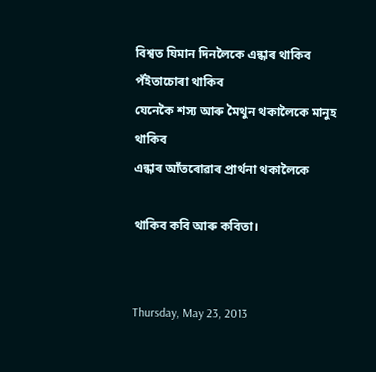বিশ্বত যিমান দিনলৈকে এন্ধাৰ থাকিব
পঁইতাচোৰা থাকিব
যেনেকৈ শস্য আৰু মৈথুন থকালৈকে মানুহ থাকিব
এন্ধাৰ আঁতৰোৱাৰ প্রার্থনা থকালৈকে

থাকিব কবি আৰু কবিতা।


Thursday, May 23, 2013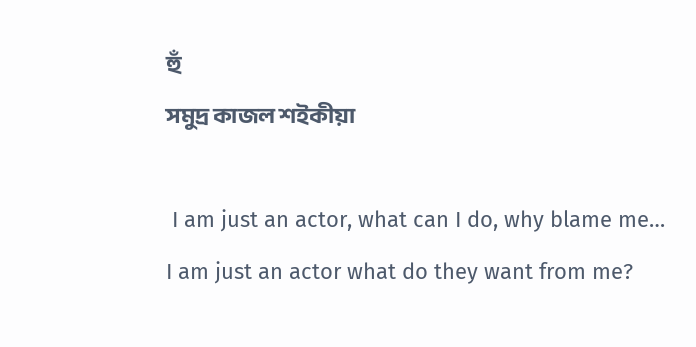হুঁ
সমুদ্র কাজল শইকীয়া

 I am just an actor, what can I do, why blame me…
I am just an actor what do they want from me?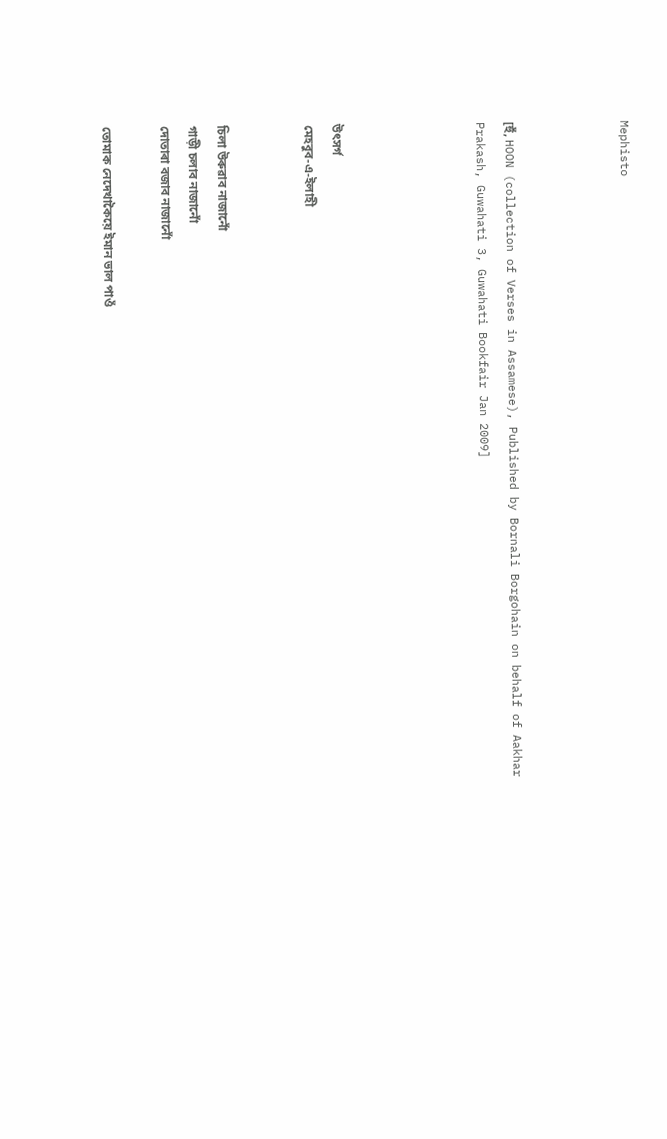Mephisto



[হুঁ, HOON (collection of Verses in Assamese), Published by Bornali Borgohain on behalf of Aakhar Prakash, Guwahati 3, Guwahati Bookfair Jan 2009]




উৎসর্গ
মেহবুব-এ-ইলাহী


চিলা উৰুৱাব নাজানোঁ
গাড়ী চলাব নাজানোঁ
দোতাৰা বজাব নাজানোঁ

তোমাক নেদেখাকৈয়ে ইমান ভাল পাওঁ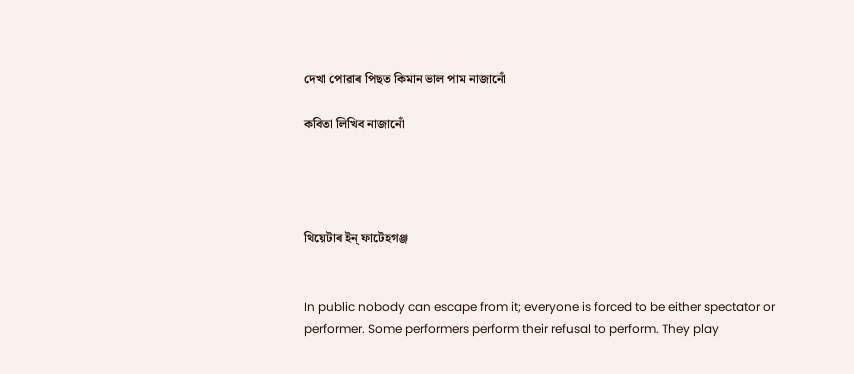দেখা পোৱাৰ পিছত কিমান ভাল পাম নাজানোঁ

কবিতা লিখিব নাজানোঁ




থিয়েটাৰ ইন্‌ ফাটেহগঞ্জ


In public nobody can escape from it; everyone is forced to be either spectator or performer. Some performers perform their refusal to perform. They play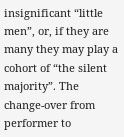insignificant “little men”, or, if they are many they may play a cohort of “the silent majority”. The change-over from performer to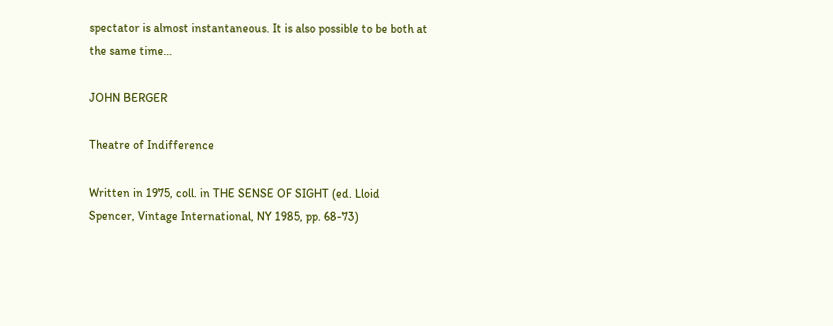spectator is almost instantaneous. It is also possible to be both at the same time…

JOHN BERGER

Theatre of Indifference

Written in 1975, coll. in THE SENSE OF SIGHT (ed. Lloid Spencer, Vintage International, NY 1985, pp. 68-73)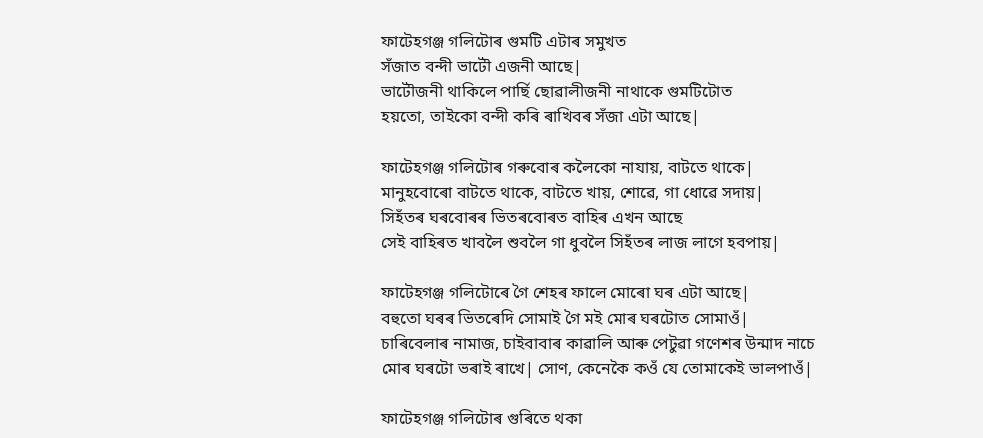ফাটেহগঞ্জ গলিটোৰ গুমটি এটাৰ সমুখত
সঁজাত বন্দী ভাটৌ এজনী আছে|
ভাটৌজনী থাকিলে পার্ছি ছোৱালীজনী নাথাকে গুমটিটোত
হয়তো, তাইকো বন্দী কৰি ৰাখিবৰ সঁজা এটা আছে|

ফাটেহগঞ্জ গলিটোৰ গৰুবোৰ কলৈকো নাযায়, বাটতে থাকে|
মানুহবোৰো বাটতে থাকে, বাটতে খায়, শোৱে, গা ধোৱে সদায়|
সিহঁতৰ ঘৰবোৰৰ ভিতৰবোৰত বাহিৰ এখন আছে
সেই বাহিৰত খাবলৈ শুবলৈ গা ধুবলৈ সিহঁতৰ লাজ লাগে হবপায়|

ফাটেহগঞ্জ গলিটোৰে গৈ শেহৰ ফালে মোৰো ঘৰ এটা আছে|
বহুতো ঘৰৰ ভিতৰেদি সোমাই গৈ মই মোৰ ঘৰটোত সোমাওঁ|
চাৰিবেলাৰ নামাজ, চাইবাবাৰ কাৱালি আৰু পেটুৱা গণেশৰ উন্মাদ নাচে
মোৰ ঘৰটো ভৰাই ৰাখে| সোণ, কেনেকৈ কওঁ যে তোমাকেই ভালপাওঁ|

ফাটেহগঞ্জ গলিটোৰ গুৰিতে থকা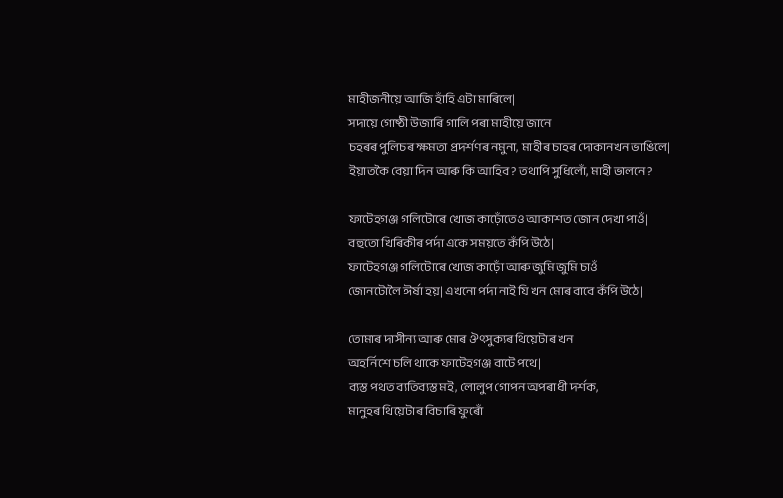মাহীজনীয়ে আজি হাঁহি এটা মাৰিলে|
সদায়ে গোষ্ঠী উজাৰি গালি পৰা মাহীয়ে জানে
চহৰৰ পুলিচৰ ক্ষমতা প্রদর্শণৰ নমুনা, মাহীৰ চাহৰ দোকানখন ভাঙিলে|
ইয়াতকৈ বেয়া দিন আৰু কি আহিব? তথাপি সুধিলোঁ, মাহী ভালনে?

ফাটেহগঞ্জ গলিটোৰে খোজ কাঢ়োঁতেও আকাশত জোন দেখা পাওঁ|
বহুতো খিৰিকীৰ পর্দা একে সময়তে কঁপি উঠে|
ফাটেহগঞ্জ গলিটোৰে খোজ কাঢ়োঁ আৰু জুমি জুমি চাওঁ
জোনটোলৈ ঈর্ষা হয়| এখনো পর্দা নাই যি খন মোৰ বাবে কঁপি উঠে|

তোমাৰ দাসীন্য আৰু মোৰ ঔৎসুক্যৰ থিয়েটাৰ খন
অহর্নিশে চলি থাকে ফাটেহগঞ্জ বাটে পথে|
ব্যস্ত পথত ব্যতিব্যস্ত মই, লোলুপ গোপন অপৰাধী দর্শক,
মানুহৰ থিয়েটাৰ বিচাৰি ফুৰোঁ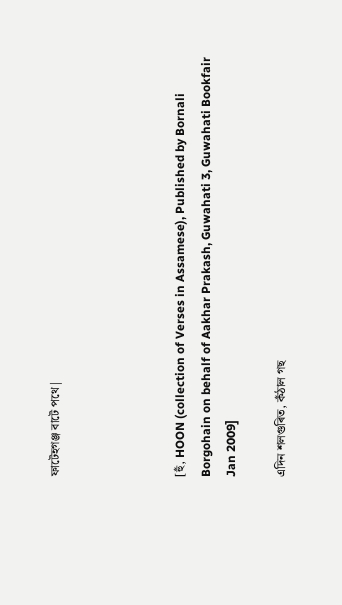ফাটেহগঞ্জ বাটে পথে|




[হুঁ, HOON (collection of Verses in Assamese), Published by Bornali Borgohain on behalf of Aakhar Prakash, Guwahati 3, Guwahati Bookfair Jan 2009]

এদিন শলগুৰিত, কঁঠাল গছ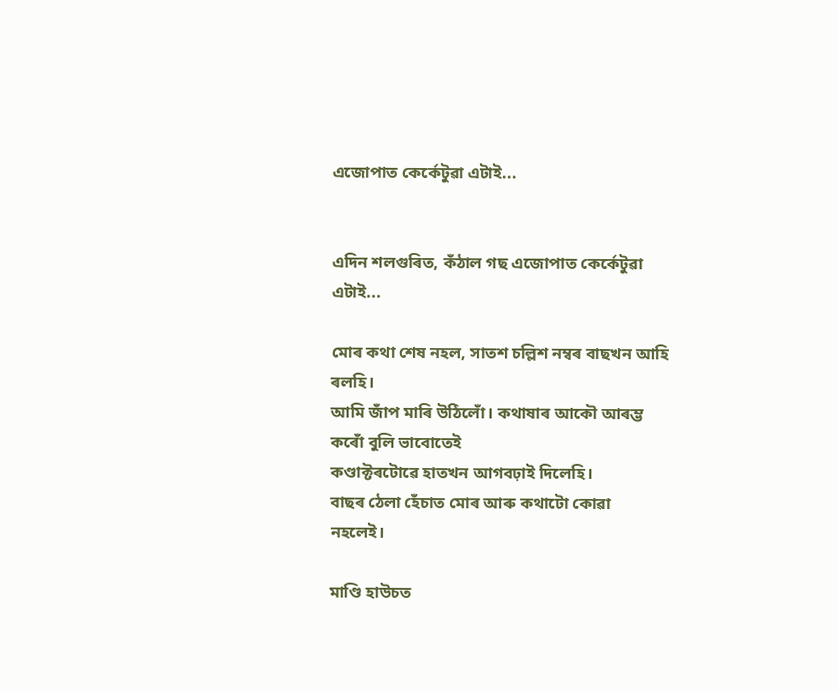এজোপাত কের্কেটুৱা এটাই...


এদিন শলগুৰিত, কঁঠাল গছ এজোপাত কের্কেটুৱা এটাই...

মোৰ কথা শেষ নহল, সাতশ চল্লিশ নম্বৰ বাছখন আহি ৰলহি।
আমি জাঁপ মাৰি উঠিলোঁ। কথাষাৰ আকৌ আৰম্ভ কৰোঁ বুলি ভাবোতেই
কণ্ডাক্টৰটোৱে হাতখন আগবঢ়াই দিলেহি।
বাছৰ ঠেলা হেঁচাত মোৰ আৰু কথাটো কোৱা নহলেই।

মাণ্ডি হাউচত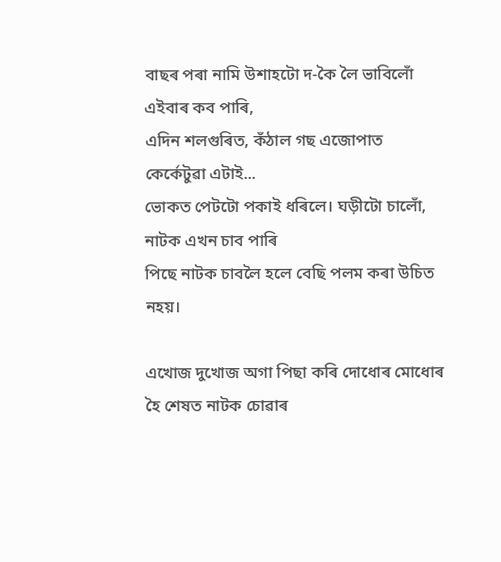বাছৰ পৰা নামি উশাহটো দ-কৈ লৈ ভাবিলোঁ এইবাৰ কব পাৰি,
এদিন শলগুৰিত, কঁঠাল গছ এজোপাত কের্কেটুৱা এটাই...
ভোকত পেটটো পকাই ধৰিলে। ঘড়ীটো চালোঁ, নাটক এখন চাব পাৰি
পিছে নাটক চাবলৈ হলে বেছি পলম কৰা উচিত নহয়।

এখোজ দুখোজ অগা পিছা কৰি দোধোৰ মোধোৰ হৈ শেষত নাটক চোৱাৰ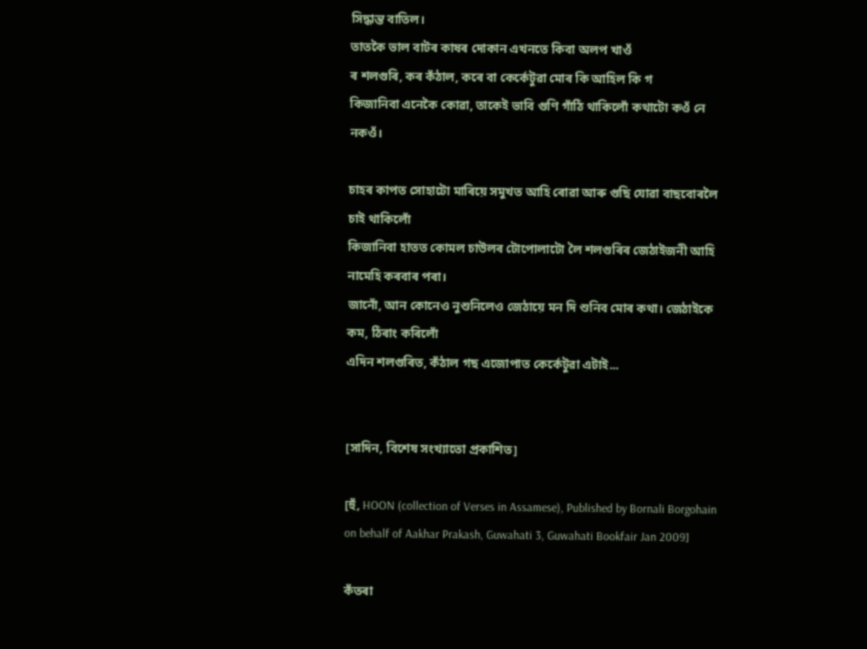সিদ্ধান্ত বাতিল।
তাতকৈ ভাল বাটৰ কাষৰ দোকান এখনতে কিবা অলপ খাওঁ
ৰ শলগুৰি, কৰ কঁঠাল, কৰে বা কের্কেটুৱা মোৰ কি আহিল কি গ
কিজানিবা এনেকৈ কোৱা, তাকেই ভাবি গুণি গাঁঠি থাকিলোঁ কথাটো কওঁ নে নকওঁ।

চাহৰ কাপত সোহাটো মাৰিয়ে সমুখত আহি ৰোৱা আৰু গুছি যোৱা বাছবোৰলৈ চাই থাকিলোঁ
কিজানিবা হাতত কোমল চাউলৰ টোপোলাটো লৈ শলগুৰিৰ জেঠাইজনী আহি নামেহি কৰবাৰ পৰা।
জানোঁ, আন কোনেও নুশুনিলেও জেঠায়ে মন দি শুনিব মোৰ কথা। জেঠাইকে কম, ঠিৰাং কৰিলোঁ
এদিন শলগুৰিত, কঁঠাল গছ এজোপাত কের্কেটুৱা এটাই...


[সাদিন, বিশেষ সংখ্যাতো প্রকাশিত]

[হুঁ, HOON (collection of Verses in Assamese), Published by Bornali Borgohain on behalf of Aakhar Prakash, Guwahati 3, Guwahati Bookfair Jan 2009]

কঁতৰা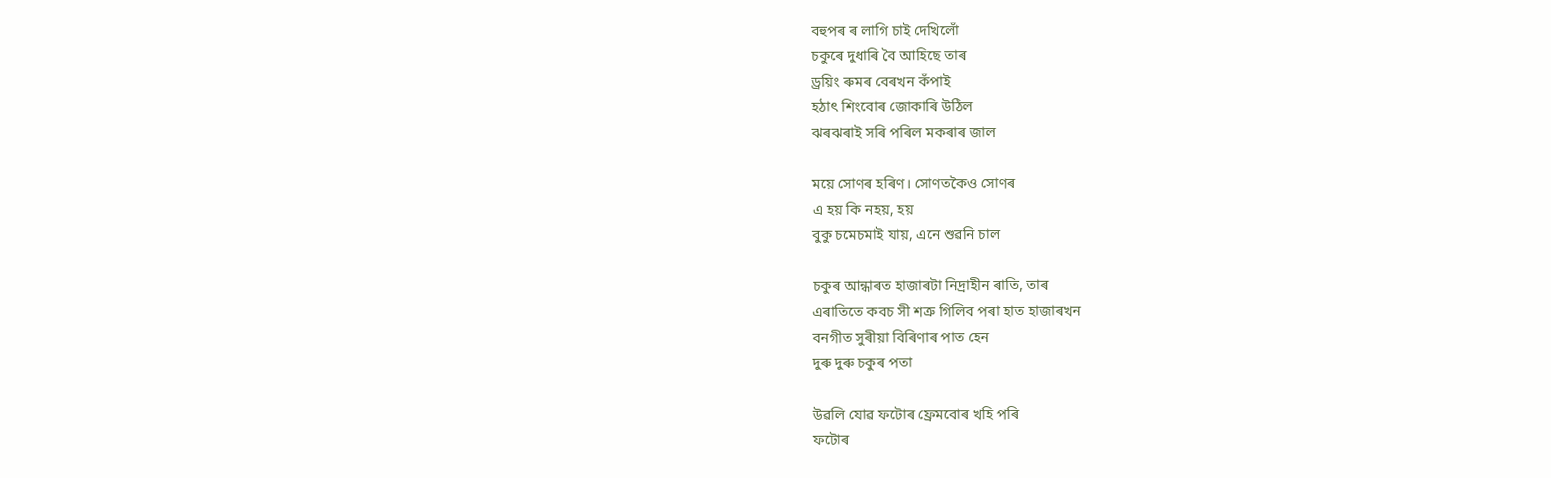বহুপৰ ৰ লাগি চাই দেখিলোঁ
চকুৰে দুধাৰি বৈ আহিছে তাৰ
ড্রয়িং ৰুমৰ বেৰখন কঁপাই
হঠাৎ শিংবোৰ জোকাৰি উঠিল
ঝৰঝৰাই সৰি পৰিল মকৰাৰ জাল

ময়ে সোণৰ হৰিণ। সোণতকৈও সোণৰ
এ হয় কি নহয়, হয়
বুকু চমেচমাই যায়, এনে শুৱনি চাল

চকুৰ আন্ধাৰত হাজাৰটা নিদ্রাহীন ৰাতি, তাৰ
এৰাতিতে কবচ সী শত্রু গিলিব পৰা হাত হাজাৰখন
বনগীত সুৰীয়া বিৰিণাৰ পাত হেন
দুৰু দুৰু চকুৰ পতা

উৱলি যোৱ ফটোৰ ফ্রেমবোৰ খহি পৰি
ফটোৰ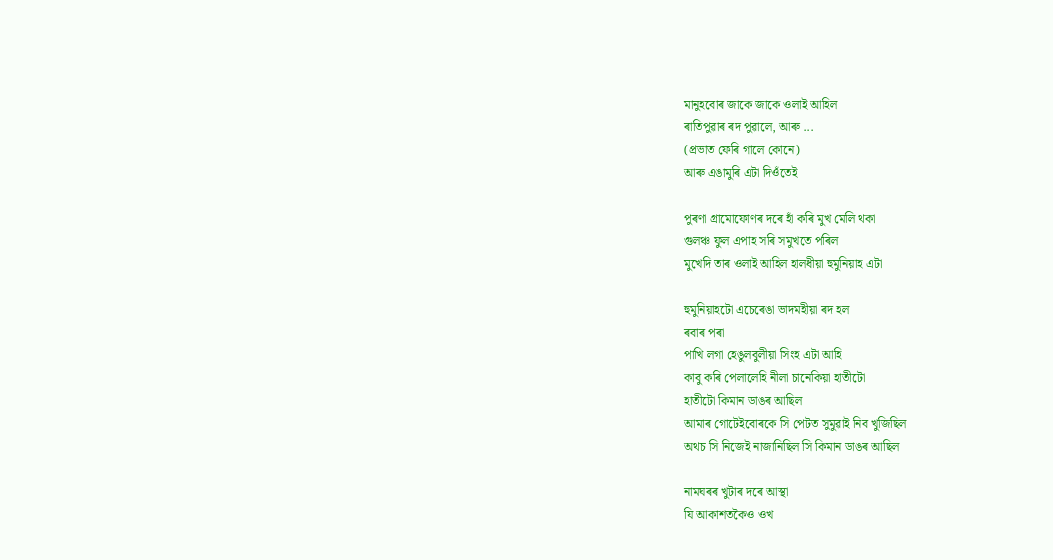মানুহবোৰ জাকে জাকে ওলাই আহিল
ৰাতিপুৱাৰ ৰদ পুৱালে, আৰু ...
(প্রভাত ফেৰি গালে কোনে)
আৰু এঙামুৰি এটা দিওঁতেই

পুৰণা গ্রামোফোণৰ দৰে হাঁ কৰি মুখ মেলি থকা
গুলঞ্চ ফুল এপাহ সৰি সমুখতে পৰিল
মুখেদি তাৰ ওলাই আহিল হালধীয়া হুমুনিয়াহ এটা

হুমুনিয়াহটো এচেৰেঙা ভাদমহীয়া ৰদ হল
ৰবাৰ পৰা
পাখি লগা হেঙুলবুলীয়া সিংহ এটা আহি
কাবু কৰি পেলালেহি নীলা চানেকিয়া হাতীটো
হাতীটো কিমান ডাঙৰ আছিল
আমাৰ গোটেইবোৰকে সি পেটত সুমুৱাই নিব খুজিছিল
অথচ সি নিজেই নাজানিছিল সি কিমান ডাঙৰ আছিল

নামঘৰৰ খুটাৰ দৰে আস্থা
যি আকাশতকৈও ওখ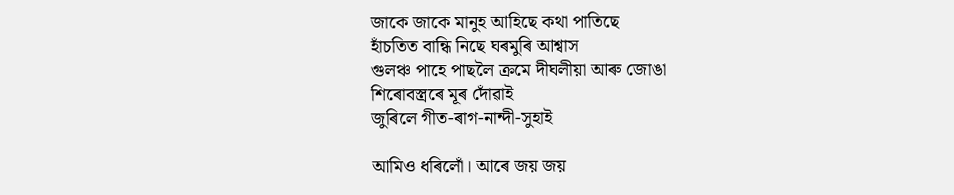জাকে জাকে মানুহ আহিছে কথা পাতিছে
হাঁচতিত বান্ধি নিছে ঘৰমুৰি আশ্বাস
গুলঞ্চ পাহে পাছলৈ ক্রমে দীঘলীয়া আৰু জোঙা
শিৰোবস্ত্রৰে মূৰ দোঁৱাই
জুৰিলে গীত-ৰাগ-নান্দী-সুহাই

আমিও ধৰিলোঁ। আৰে জয় জয়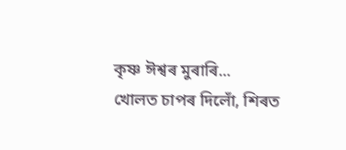কৃষ্ণ ঈশ্বৰ মুৰাৰি...
খোলত চাপৰ দিলোঁ, শিৰত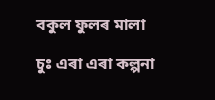বকুল ফুলৰ মালা

চুঃ এৰা এৰা কল্পনা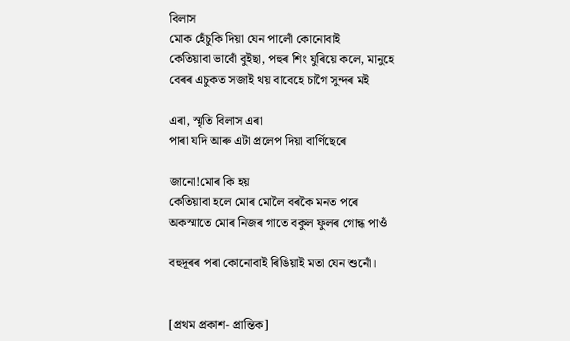বিলাস
মোক হেঁচুকি দিয়া যেন পালোঁ কোনোবাই
কেতিয়াবা ভাবোঁ বুইছা, পহুৰ শিং যুৰিয়ে কলে, মানুহে
বেৰৰ এচুকত সজাই থয় বাবেহে চাগৈ সুন্দৰ মই

এৰা, স্মৃতি বিলাস এৰা
পাৰা যদি আৰু এটা প্রলেপ দিয়া বার্ণিছেৰে

জানো!মোৰ কি হয়
কেতিয়াবা হলে মোৰ মোলৈ বৰকৈ মনত পৰে
অকস্মাতে মোৰ নিজৰ গাতে বকুল ফুলৰ গোন্ধ পাওঁ

বহুদূৰৰ পৰা কোনোবাই ৰিঙিয়াই মতা যেন শুনোঁ।


[প্রথম প্রকাশ- প্রান্তিক]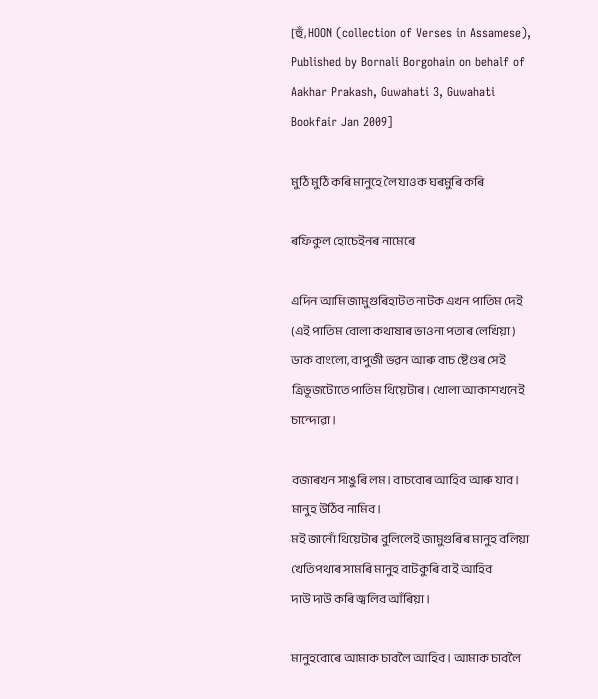[হুঁ, HOON (collection of Verses in Assamese), Published by Bornali Borgohain on behalf of Aakhar Prakash, Guwahati 3, Guwahati Bookfair Jan 2009]

মুঠি মুঠি কৰি মানুহে লৈ যাওক ঘৰমুৰি কৰি

ৰফিকুল হোচেইনৰ নামেৰে

এদিন আমি জামুগুৰিহাটত নাটক এখন পাতিম দেই
(এই পাতিম বোলা কথাষাৰ ভাওনা পতাৰ লেখিয়া)
ডাক বাংলো, বাপুজী ভৱন আৰু বাচ ষ্টেণ্ডৰ সেই
ত্রিভূজটোতে পাতিম থিয়েটাৰ। খোলা আকাশখনেই চান্দোৱা।

বজাৰখন সাঙুৰি লম। বাচবোৰ আহিব আৰু যাব। মানুহ উঠিব নামিব।
মই জানোঁ থিয়েটাৰ বুলিলেই জামুগুৰিৰ মানুহ বলিয়া
খেতিপথাৰ সামৰি মানুহ বাটকুৰি বাই আহিব
দাউ দাউ কৰি জ্বলিব আঁৰিয়া।

মানুহবোৰে আমাক চাবলৈ আহিব। আমাক চাবলৈ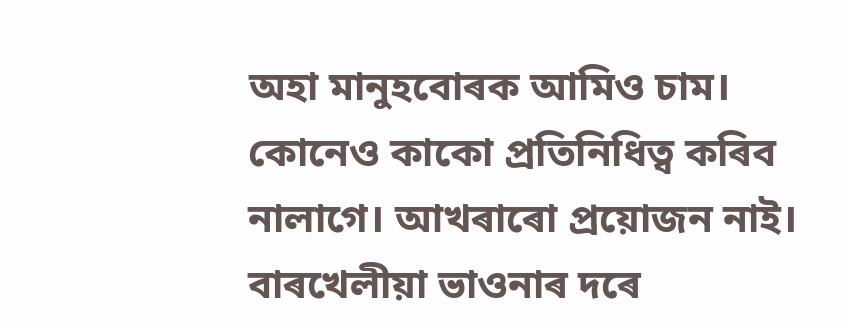অহা মানুহবোৰক আমিও চাম।
কোনেও কাকো প্রতিনিধিত্ব কৰিব নালাগে। আখৰাৰো প্রয়োজন নাই।
বাৰখেলীয়া ভাওনাৰ দৰে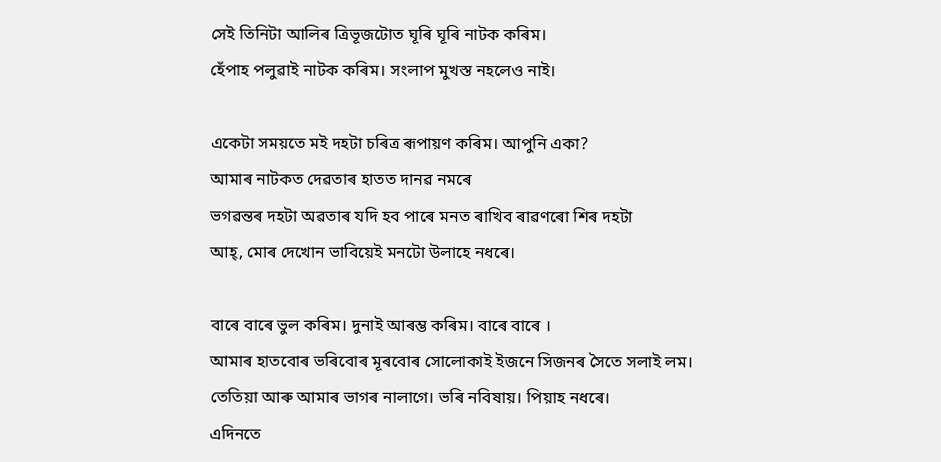সেই তিনিটা আলিৰ ত্রিভূজটোত ঘূৰি ঘূৰি নাটক কৰিম।
হেঁপাহ পলুৱাই নাটক কৰিম। সংলাপ মুখস্ত নহলেও নাই।

একেটা সময়তে মই দহটা চৰিত্র ৰূপায়ণ কৰিম। আপুনি একা?
আমাৰ নাটকত দেৱতাৰ হাতত দানৱ নমৰে
ভগৱন্তৰ দহটা অৱতাৰ যদি হব পাৰে মনত ৰাখিব ৰাৱণৰো শিৰ দহটা
আহ্‌, মোৰ দেখোন ভাবিয়েই মনটো উলাহে নধৰে।

বাৰে বাৰে ভুল কৰিম। দুনাই আৰম্ভ কৰিম। বাৰে বাৰে ।
আমাৰ হাতবোৰ ভৰিবোৰ মূৰবোৰ সোলোকাই ইজনে সিজনৰ সৈতে সলাই লম।
তেতিয়া আৰু আমাৰ ভাগৰ নালাগে। ভৰি নবিষায়। পিয়াহ নধৰে।
এদিনতে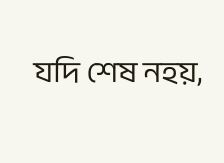যদি শেষ নহয়,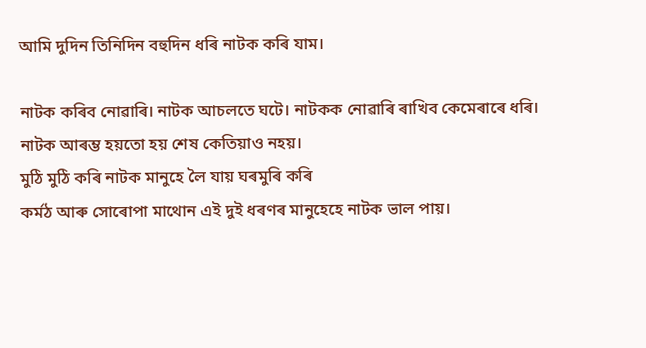আমি দুদিন তিনিদিন বহুদিন ধৰি নাটক কৰি যাম।

নাটক কৰিব নোৱাৰি। নাটক আচলতে ঘটে। নাটকক নোৱাৰি ৰাখিব কেমেৰাৰে ধৰি।
নাটক আৰম্ভ হয়তো হয় শেষ কেতিয়াও নহয়।
মুঠি মুঠি কৰি নাটক মানুহে লৈ যায় ঘৰমুৰি কৰি
কর্মঠ আৰু সোৰোপা মাথোন এই দুই ধৰণৰ মানুহেহে নাটক ভাল পায়।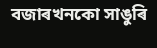বজাৰখনকো সাঙুৰি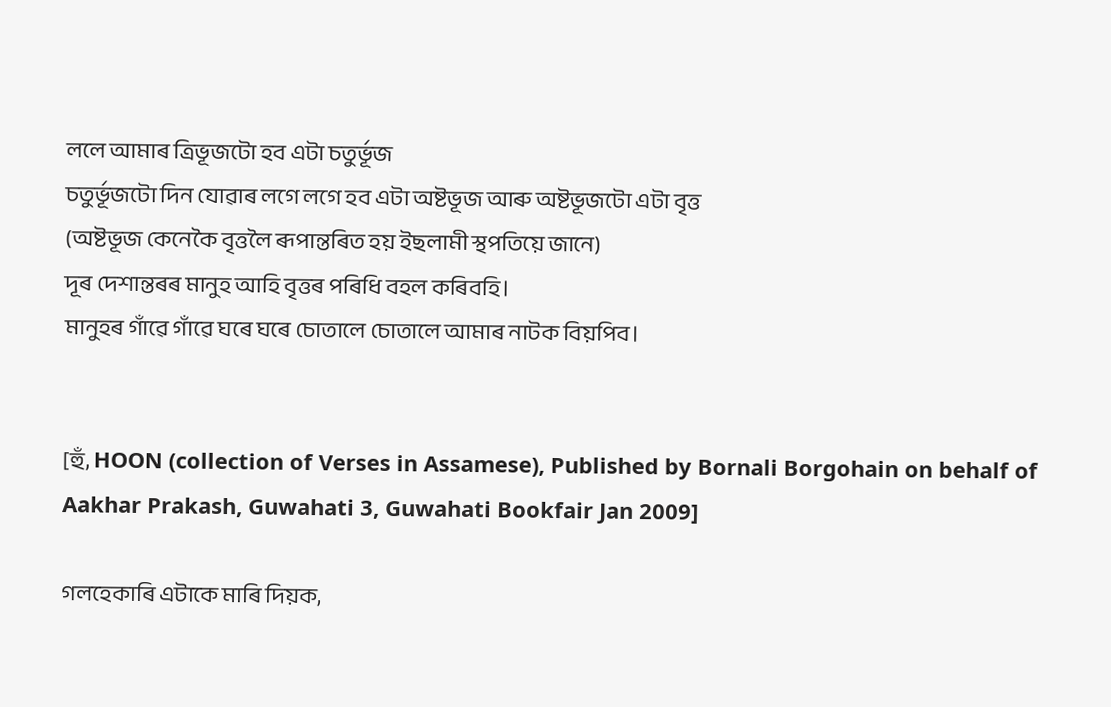ললে আমাৰ ত্রিভূজটো হব এটা চতুর্ভূজ
চতুর্ভূজটো দিন যোৱাৰ লগে লগে হব এটা অষ্টভূজ আৰু অষ্টভূজটো এটা বৃত্ত
(অষ্টভূজ কেনেকৈ বৃত্তলৈ ৰূপান্তৰিত হয় ইছলামী স্থপতিয়ে জানে)
দূৰ দেশান্তৰৰ মানুহ আহি বৃত্তৰ পৰিধি বহল কৰিবহি।
মানুহৰ গাঁৱে গাঁৱে ঘৰে ঘৰে চোতালে চোতালে আমাৰ নাটক বিয়পিব।


[হুঁ, HOON (collection of Verses in Assamese), Published by Bornali Borgohain on behalf of Aakhar Prakash, Guwahati 3, Guwahati Bookfair Jan 2009]

গলহেকাৰি এটাকে মাৰি দিয়ক,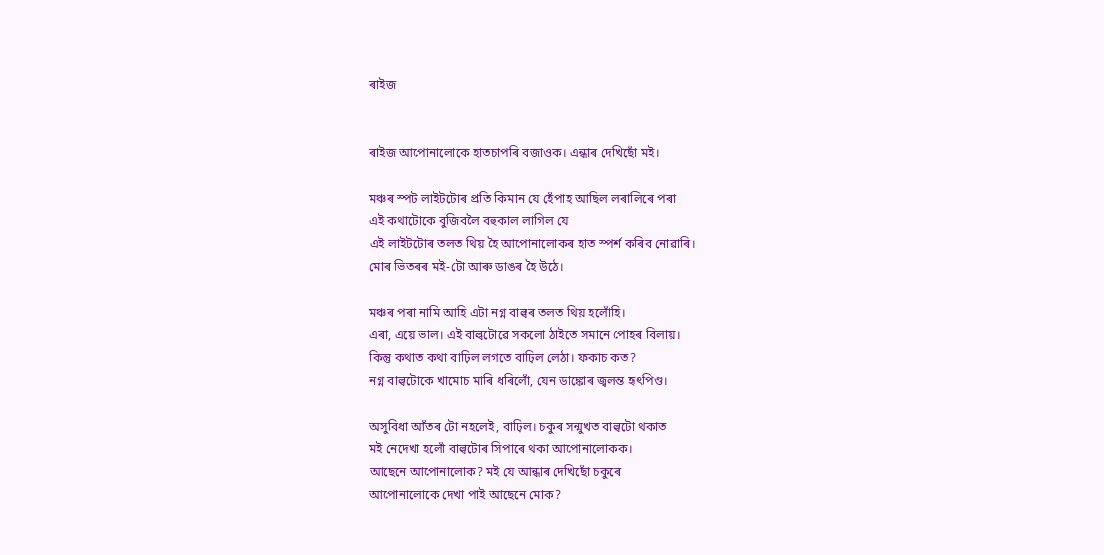ৰাইজ


ৰাইজ আপোনালোকে হাতচাপৰি বজাওক। এন্ধাৰ দেখিছোঁ মই।

মঞ্চৰ স্পট লাইটটোৰ প্রতি কিমান যে হেঁপাহ আছিল লৰালিৰে পৰা
এই কথাটোকে বুজিবলৈ বহুকাল লাগিল যে
এই লাইটটোৰ তলত থিয় হৈ আপোনালোকৰ হাত স্পর্শ কৰিব নোৱাৰি।
মোৰ ভিতৰৰ মই-টো আৰু ডাঙৰ হৈ উঠে।

মঞ্চৰ পৰা নামি আহি এটা নগ্ন বাল্বৰ তলত থিয় হলোঁহি।
এৰা, এয়ে ভাল। এই বাল্বটোৱে সকলো ঠাইতে সমানে পোহৰ বিলায়।
কিন্তু কথাত কথা বাঢ়িল লগতে বাঢ়িল লেঠা। ফকাচ কত?
নগ্ন বাল্বটোকে খামোচ মাৰি ধৰিলোঁ, যেন ডাঙ্কোৰ জ্বলন্ত হৃৎপিণ্ড।

অসুবিধা আঁতৰ টো নহলেই, বাঢ়িল। চকুৰ সন্মুখত বাল্বটো থকাত
মই নেদেখা হলোঁ বাল্বটোৰ সিপাৰে থকা আপোনালোকক।
আছেনে আপোনালোক? মই যে আন্ধাৰ দেখিছোঁ চকুৰে
আপোনালোকে দেখা পাই আছেনে মোক?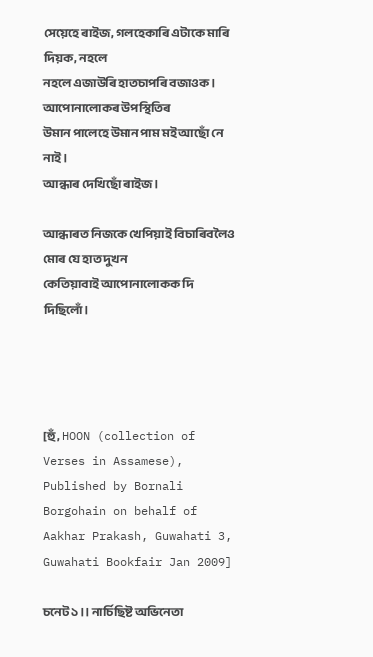সেয়েহে ৰাইজ, গলহেকাৰি এটাকে মাৰি দিয়ক, নহলে
নহলে এজাউৰি হাতচাপৰি বজাওক। আপোনালোকৰ উপস্থিতিৰ
উমান পালেহে উমান পাম মই আছোঁ নে নাই।
আন্ধাৰ দেখিছোঁ ৰাইজ।

আন্ধাৰত নিজকে খেপিয়াই বিচাৰিবলৈও মোৰ যে হাত দুখন
কেতিয়াবাই আপোনালোকক দি দিছিলোঁ।




[হুঁ, HOON (collection of Verses in Assamese), Published by Bornali Borgohain on behalf of Aakhar Prakash, Guwahati 3, Guwahati Bookfair Jan 2009]

চনেট ১ ।। নার্চিছিষ্ট অভিনেতা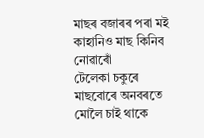মাছৰ বজাৰৰ পৰা মই কাহানিও মাছ কিনিব নোৱাৰোঁ
টেলেকা চকুৰে মাছবোৰে অনবৰতে মোলৈ চাই থাকে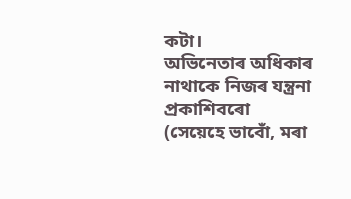কটা।
অভিনেতাৰ অধিকাৰ নাথাকে নিজৰ যন্ত্রনা প্রকাশিবৰো
(সেয়েহে ভাবোঁ, মৰা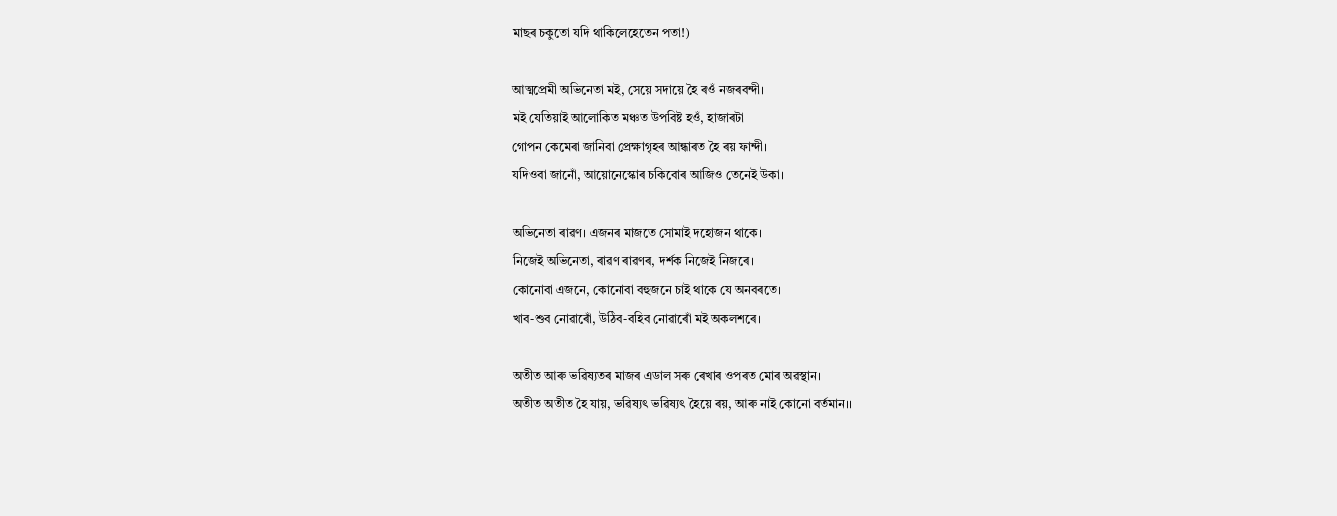মাছৰ চকুতো যদি থাকিলেহেতেন পতা!)

আত্মপ্রেমী অভিনেতা মই, সেয়ে সদায়ে হৈ ৰওঁ নজৰবন্দী।
মই যেতিয়াই আলোকিত মঞ্চত উপবিষ্ট হওঁ, হাজাৰটা
গোপন কেমেৰা জানিবা প্রেক্ষাগৃহৰ আন্ধাৰত হৈ ৰয় ফান্দী।
যদিওবা জানোঁ, আয়োনেস্কোৰ চকিবোৰ আজিও তেনেই উকা।

অভিনেতা ৰাৱণ। এজনৰ মাজতে সোমাই দহোজন থাকে।
নিজেই অভিনেতা, ৰাৱণ ৰাৱণৰ, দর্শক নিজেই নিজৰে।
কোনোবা এজনে, কোনোবা বহুজনে চাই থাকে যে অনবৰতে।
খাব-শুব নোৱাৰোঁ, উঠিব-বহিব নোৱাৰোঁ মই অকলশৰে।

অতীত আৰু ভৱিষ্যতৰ মাজৰ এডাল সৰু ৰেখাৰ ওপৰত মোৰ অৱস্থান।
অতীত অতীত হৈ যায়, ভৱিষ্যৎ ভৱিষ্যৎ হৈয়ে ৰয়, আৰু নাই কোনো বর্তমান।।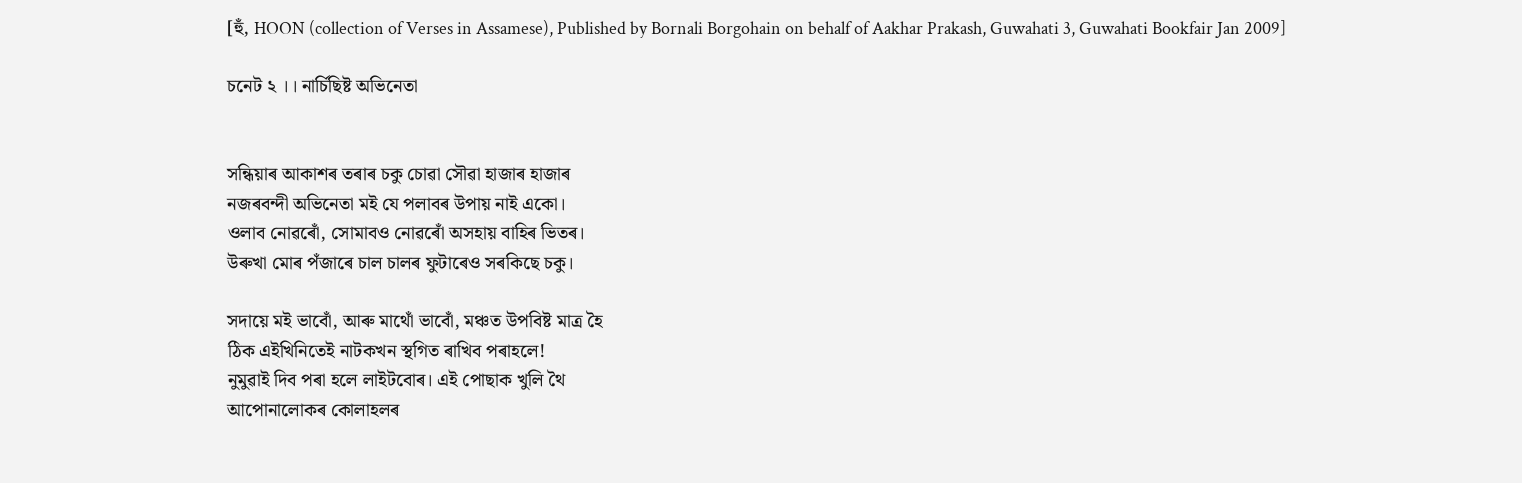[হুঁ, HOON (collection of Verses in Assamese), Published by Bornali Borgohain on behalf of Aakhar Prakash, Guwahati 3, Guwahati Bookfair Jan 2009]

চনেট ২ ।। নার্চিছিষ্ট অভিনেতা


সন্ধিয়াৰ আকাশৰ তৰাৰ চকু চোৱা সৌৱা হাজাৰ হাজাৰ
নজৰবন্দী অভিনেতা মই যে পলাবৰ উপায় নাই একো।
ওলাব নোৱৰোঁ, সোমাবও নোৱৰোঁ অসহায় বাহিৰ ভিতৰ।
উৰুখা মোৰ পঁজাৰে চাল চালৰ ফুটাৰেও সৰকিছে চকু।

সদায়ে মই ভাবোঁ, আৰু মাথোঁ ভাবোঁ, মঞ্চত উপবিষ্ট মাত্র হৈ
ঠিক এইখিনিতেই নাটকখন স্থগিত ৰাখিব পৰাহলে!
নুমুৱাই দিব পৰা হলে লাইটবোৰ। এই পোছাক খুলি থৈ
আপোনালোকৰ কোলাহলৰ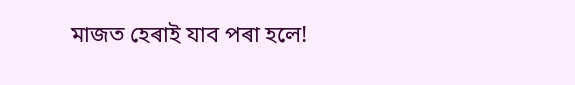মাজত হেৰাই যাব পৰা হলে!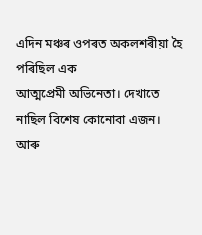এদিন মঞ্চৰ ওপৰত অকলশৰীয়া হৈ পৰিছিল এক
আত্মপ্রেমী অভিনেতা। দেখাতে নাছিল বিশেষ কোনোবা এজন।
আৰু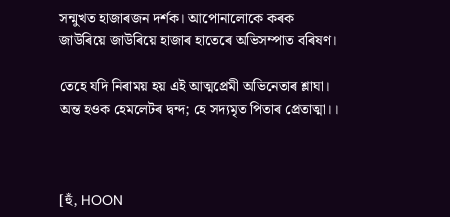সন্মুখত হাজাৰজন দর্শক। আপোনালোকে কৰক
জাউৰিয়ে জাউৰিয়ে হাজাৰ হাতেৰে অভিসম্পাত বৰিষণ।

তেহে যদি নিৰাময় হয় এই আত্মপ্রেমী অভিনেতাৰ শ্লাঘা।
অন্ত হওক হেমলেটৰ দ্বন্দ; হে সদ্যমৃত পিতাৰ প্রেতাত্মা।।



[হুঁ, HOON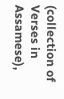(collection of Verses in Assamese),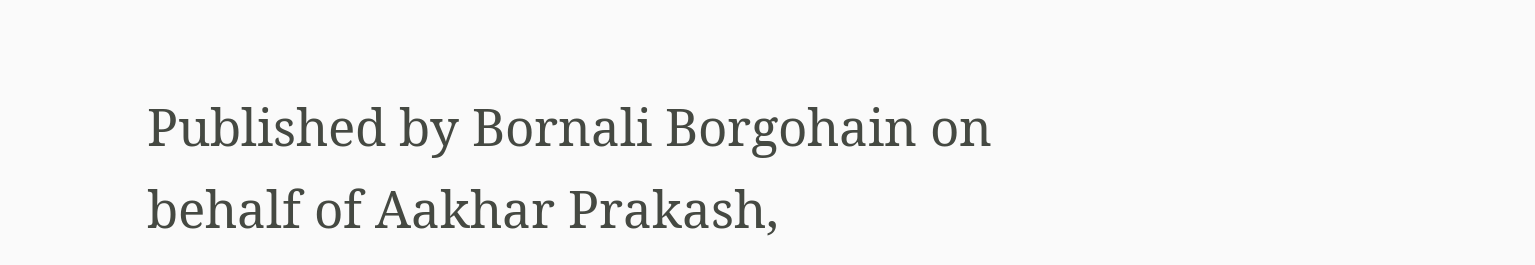Published by Bornali Borgohain on behalf of Aakhar Prakash,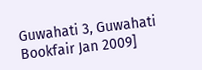Guwahati 3, Guwahati Bookfair Jan 2009]